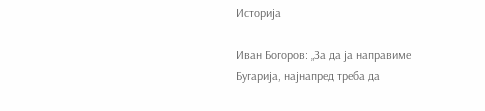Историја

Иван Богоров: „За да ја направиме Бугарија, најнапред треба да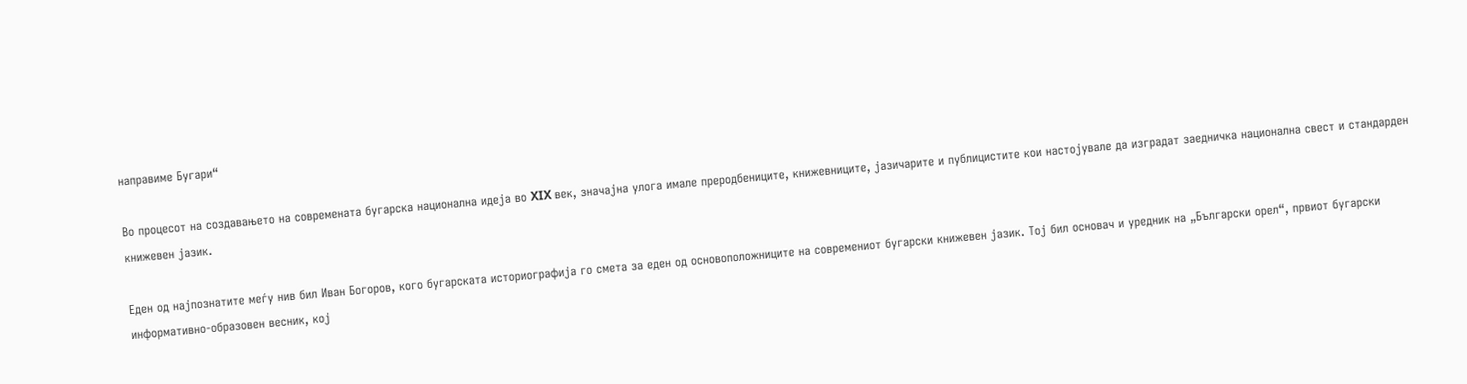направиме Бугари“

Во процесот на создавањето на современата бугарска национална идеја во XIX век, значајна улога имале преродбениците, книжевниците, јазичарите и публицистите кои настојувале да изградат заедничка национална свест и стандарден книжевен јазик.

Еден од најпознатите меѓу нив бил Иван Богоров, кого бугарската историографија го смета за еден од основоположниците на современиот бугарски книжевен јазик. Тој бил основач и уредник на „Български орел“, првиот бугарски информативно-образовен весник, кој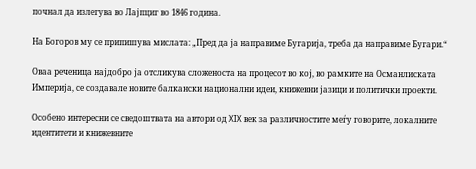почнал да излегува во Лајпциг во 1846 година.

На Богоров му се припишува мислата: „Пред да ја направиме Бугарија, треба да направиме Бугари.“

Оваа реченица најдобро ја отсликува сложеноста на процесот во кој, во рамките на Османлиската Империја, се создавале новите балкански национални идеи, книжевни јазици и политички проекти.

Особено интересни се сведоштвата на автори од XIX век за различностите меѓу говорите, локалните идентитети и книжевните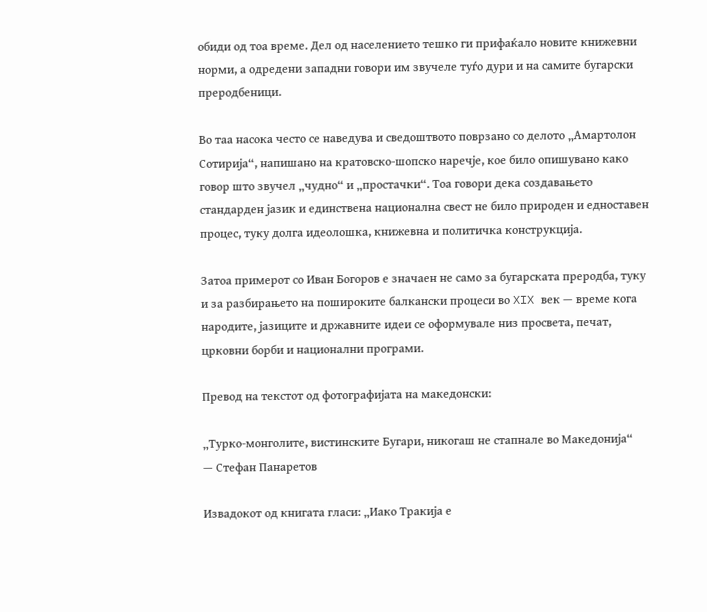обиди од тоа време. Дел од населението тешко ги прифаќало новите книжевни норми, а одредени западни говори им звучеле туѓо дури и на самите бугарски преродбеници.

Во таа насока често се наведува и сведоштвото поврзано со делото „Амартолон Сотирија“, напишано на кратовско-шопско наречје, кое било опишувано како говор што звучел „чудно“ и „простачки“. Тоа говори дека создавањето стандарден јазик и единствена национална свест не било природен и едноставен процес, туку долга идеолошка, книжевна и политичка конструкција.

Затоа примерот со Иван Богоров е значаен не само за бугарската преродба, туку и за разбирањето на пошироките балкански процеси во XIX век — време кога народите, јазиците и државните идеи се оформувале низ просвета, печат, црковни борби и национални програми.

Превод на текстот од фотографијата на македонски:

„Турко-монголите, вистинските Бугари, никогаш не стапнале во Македонија“
— Стефан Панаретов

Извадокот од книгата гласи: „Иако Тракија е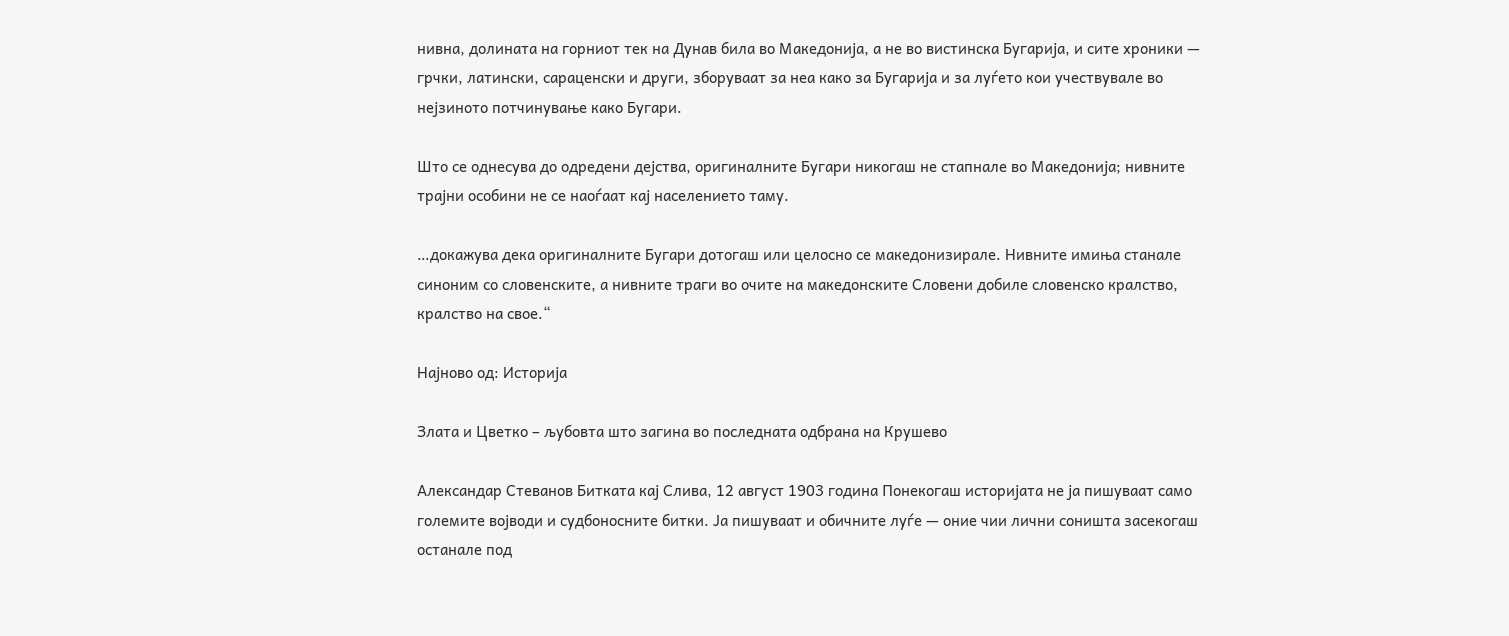нивна, долината на горниот тек на Дунав била во Македонија, а не во вистинска Бугарија, и сите хроники — грчки, латински, сараценски и други, зборуваат за неа како за Бугарија и за луѓето кои учествувале во нејзиното потчинување како Бугари.

Што се однесува до одредени дејства, оригиналните Бугари никогаш не стапнале во Македонија; нивните трајни особини не се наоѓаат кај населението таму.

…докажува дека оригиналните Бугари дотогаш или целосно се македонизирале. Нивните имиња станале синоним со словенските, а нивните траги во очите на македонските Словени добиле словенско кралство, кралство на свое.“

Најново од: Историја

Злата и Цветко – љубовта што загина во последната одбрана на Крушево

Александар Стеванов Битката кај Слива, 12 август 1903 година Понекогаш историјата не ја пишуваат само големите војводи и судбоносните битки. Ја пишуваат и обичните луѓе — оние чии лични соништа засекогаш останале под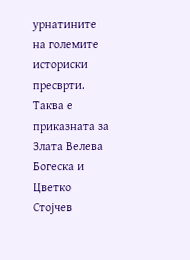урнатините на големите историски пресврти. Таква е приказната за Злата Велева Богеска и Цветко Стојчев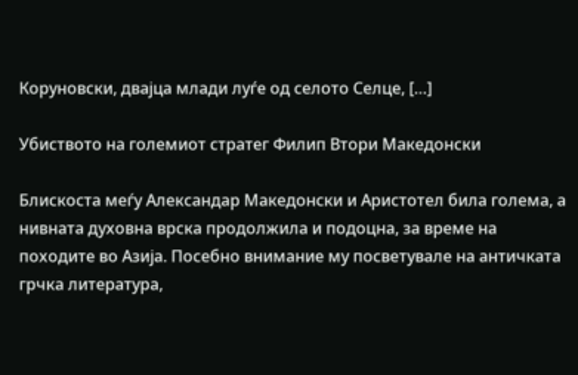Коруновски, двајца млади луѓе од селото Селце, […]

Убиството на големиот стратег Филип Втори Македонски

Блискоста меѓу Александар Македонски и Аристотел била голема, а нивната духовна врска продолжила и подоцна, за време на походите во Азија. Посебно внимание му посветувале на античката грчка литература,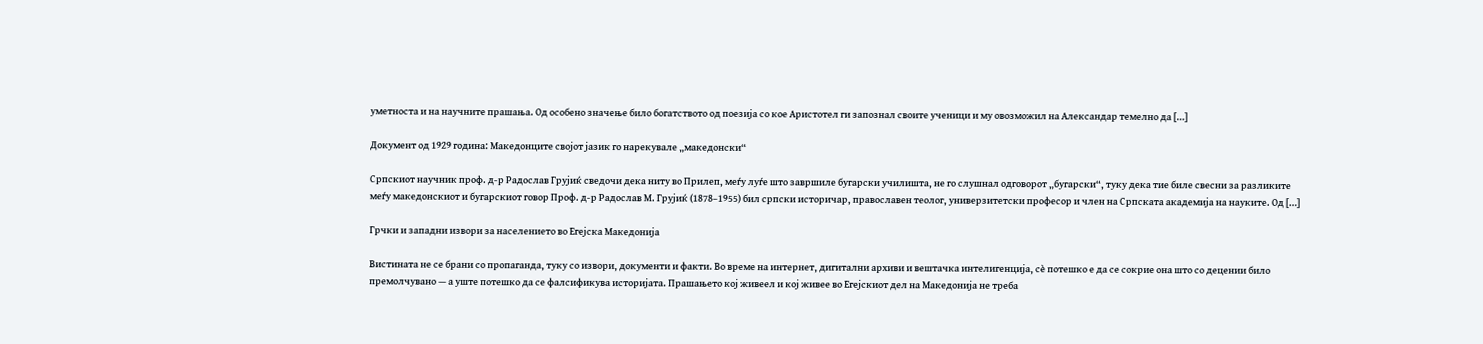уметноста и на научните прашања. Од особено значење било богатството од поезија со кое Аристотел ги запознал своите ученици и му овозможил на Александар темелно да […]

Документ од 1929 година: Македонците својот јазик го нарекувале „македонски“

Српскиот научник проф. д-р Радослав Грујиќ сведочи дека ниту во Прилеп, меѓу луѓе што завршиле бугарски училишта, не го слушнал одговорот „бугарски“, туку дека тие биле свесни за разликите меѓу македонскиот и бугарскиот говор Проф. д-р Радослав М. Грујиќ (1878–1955) бил српски историчар, православен теолог, универзитетски професор и член на Српската академија на науките. Од […]

Грчки и западни извори за населението во Егејска Македонија

Вистината не се брани со пропаганда, туку со извори, документи и факти. Во време на интернет, дигитални архиви и вештачка интелигенција, сè потешко е да се сокрие она што со децении било премолчувано — а уште потешко да се фалсификува историјата. Прашањето кој живеел и кој живее во Егејскиот дел на Македонија не треба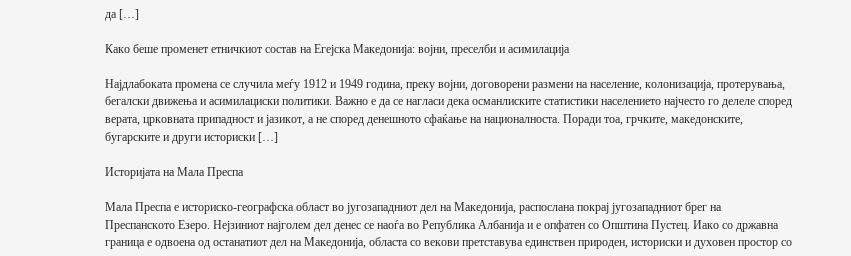да […]

Како беше променет етничкиот состав на Егејска Македонија: војни, преселби и асимилација

Најдлабоката промена се случила меѓу 1912 и 1949 година, преку војни, договорени размени на население, колонизација, протерувања, бегалски движења и асимилациски политики. Важно е да се нагласи дека османлиските статистики населението најчесто го делеле според верата, црковната припадност и јазикот, а не според денешното сфаќање на националноста. Поради тоа, грчките, македонските, бугарските и други историски […]

Историјата на Мала Преспа

Мала Преспа е историско-географска област во југозападниот дел на Македонија, распослана покрај југозападниот брег на Преспанското Езеро. Нејзиниот најголем дел денес се наоѓа во Република Албанија и е опфатен со Општина Пустец. Иако со државна граница е одвоена од останатиот дел на Македонија, областа со векови претставува единствен природен, историски и духовен простор со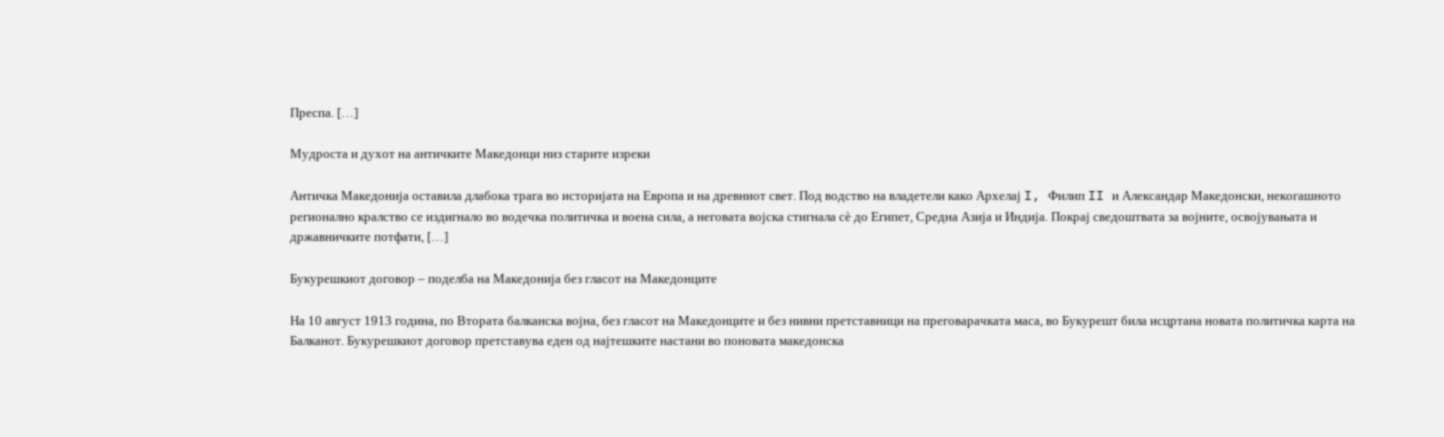Преспа. […]

Мудроста и духот на античките Македонци низ старите изреки

Античка Македонија оставила длабока трага во историјата на Европа и на древниот свет. Под водство на владетели како Архелај I, Филип II и Александар Македонски, некогашното регионално кралство се издигнало во водечка политичка и воена сила, а неговата војска стигнала сè до Египет, Средна Азија и Индија. Покрај сведоштвата за војните, освојувањата и државничките потфати, […]

Букурешкиот договор – поделба на Македонија без гласот на Македонците

На 10 август 1913 година, по Втората балканска војна, без гласот на Македонците и без нивни претставници на преговарачката маса, во Букурешт била исцртана новата политичка карта на Балканот. Букурешкиот договор претставува еден од најтешките настани во поновата македонска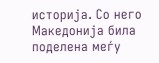историја. Со него Македонија била поделена меѓу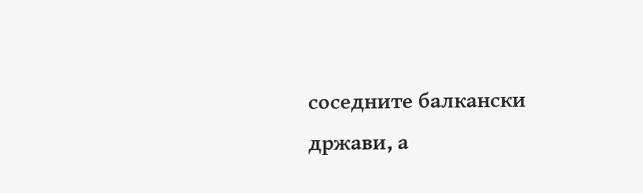соседните балкански држави, а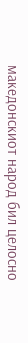македонскиот народ бил целосно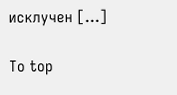исклучен […]

To top